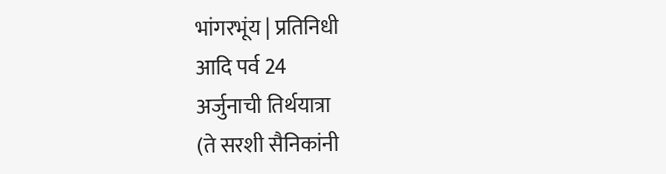भांगरभूंय | प्रतिनिधी
आदि पर्व 24
अर्जुनाची तिर्थयात्रा
(ते सरशी सैनिकांनी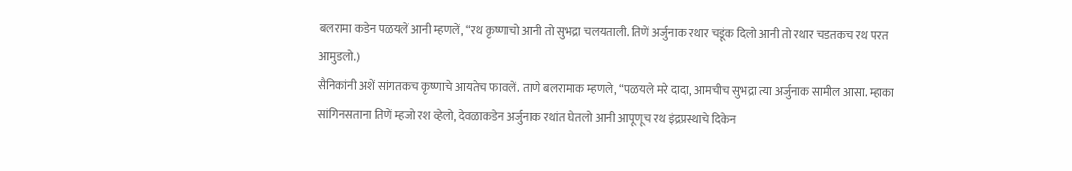बलरामा कडेन पळयलें आनी म्हणलें, “रथ कृष्णाचो आनी तो सुभद्रा चलयताली. तिणें अर्जुनाक रथार चडूंक दिलो आनी तो रथार चडतकच रथ परत आमुडलो.)
सैनिकांनी अशें सांगतकच कृष्णाचे आयतेच फावलें. ताणे बलरामाक म्हणले, “पळयले मरे दादा, आमचीच सुभद्रा त्या अर्जुनाक सामील आसा. म्हाका सांगिनसताना तिणें म्हजो रश व्हेलो, देवळाकडेन अर्जुनाक रथांत घेतलो आनी आपूणूच रथ इंद्रप्रस्थाचे दिकेन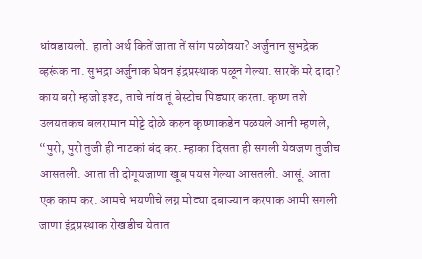धांवडायलो. हातो अर्थ कितें जाता तें सांग पळोवया? अर्जुनान सुभद्रेक व्हरूंक ना. सुभद्रा अर्जुनाक घेवन इंद्रप्रस्थाक पळून गेल्या. सारकें मरे दादा? काय बरो म्हजो इश्ट, ताचे नांव तूं बेस्टोच पिड्यार करता. कृष्ण तशे उलयतकच बलरामान मोट्टे दोळे करुन कृष्णाकडेन पळयले आनी म्हणले, “पुरो, पुरो तुजी ही नाटकां बंद कर. म्हाका दिसता ही सगली येवजण तुजीच आसतली. आता ती दोगूयजाणा खूब पयस गेल्या आसतली. आसूं. आता एक काम कर. आमचे भयणीचे लग्न मोट्या दबाज्यान करपाक आमी सगली जाणा इंद्रप्रस्थाक रोखडीच येतात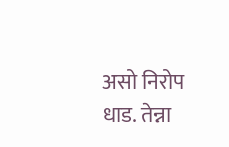असो निरोप धाड. तेन्ना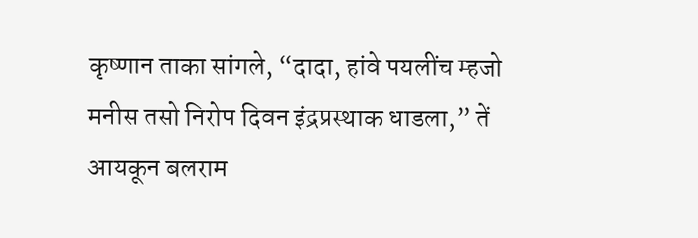कृष्णान ताका सांगले, “दादा, हांवे पयलींच म्हजो मनीस तसो निरोप दिवन इंद्रप्रस्थाक धाडला,” तें आयकून बलराम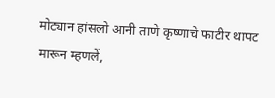मोट्यान हांसलो आनी ताणे कृष्णाचे फाटीर थापट मारून म्हणलें,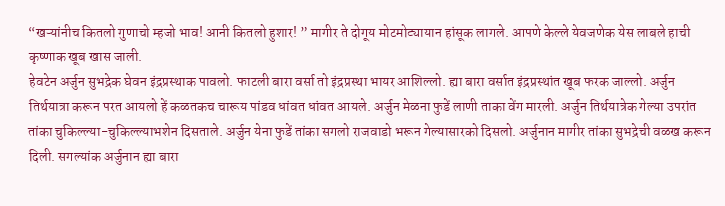“खऱ्यांनीच कितलो गुणाचो म्हजो भाव! आनी कितलो हुशार! ” मागीर ते दोगूय मोटमोट्यायान हांसूक लागले. आपणे केल्ले येवजणेक येस लाबले हाची कृष्णाक खूब खास जाली.
हेवटेन अर्जुन सुभद्रेक घेवन इंद्रप्रस्थाक पावलो. फाटली बारा वर्सा तो इंद्रप्रस्था भायर आशिल्लो. ह्या बारा वर्सात इंद्रप्रस्थांत खूब फरक जाल्लो. अर्जुन तिर्थयात्रा करून परत आयलो हें कळतकच चारूय पांडव धांवत धांवत आयले. अर्जुन मेळना फुडें लाणी ताका वेंग मारली. अर्जुन तिर्थयात्रेक गेल्या उपरांत तांका चुकिल्ल्या-चुकिल्ल्याभशेन दिसताले. अर्जुन येना फुडें तांका सगलो राजवाडो भरून गेल्यासारको दिसलो. अर्जुनान मागीर तांका सुभद्रेची वळख करून दिली. सगल्यांक अर्जुनान ह्या बारा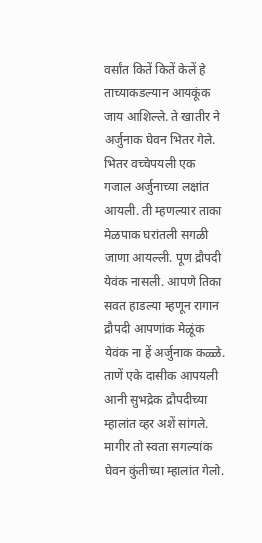वर्सांत कितें कितें केलें हे ताच्याकडल्यान आयकूंक जाय आशिल्ले. ते खातीर ने अर्जुनाक घेवन भितर गेले.
भितर वच्चेपयली एक गजाल अर्जुनाच्या लक्षांत आयली. ती म्हणल्यार ताका मेळपाक घरांतली सगळी जाणा आयल्ली. पूण द्रौपदी येवंक नासली. आपणे तिका सवत हाडल्या म्हणून रागान द्रौपदी आपणांक मेळूंक येवंक ना हें अर्जुनाक कळ्ळे. ताणें एके दासीक आपयली आनी सुभद्रेक द्रौपदीच्या म्हालांत व्हर अशें सांगले. मागीर तो स्वता सगल्यांक घेवन कुंतीच्या म्हालांत गेलो.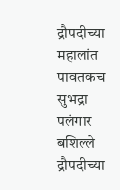द्रौपदीच्या महालांत पावतकच सुभद्रा पलंगार बशिल्ले द्रौपदीच्या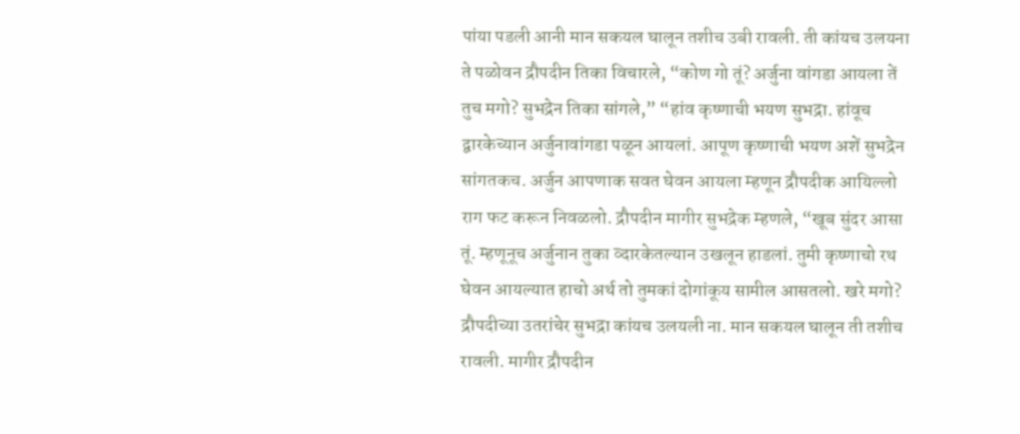पांया पडली आनी मान सकयल घालून तशीच उबी रावली. ती कांयच उलयना ते पळोवन द्रौपदीन तिका विचारले, “कोण गो तूं? अर्जुना वांगडा आयला तें तुच मगो? सुभद्रेन तिका सांगले,” “हांव कृष्णाची भयण सुभद्रा. हांवूच द्वारकेच्यान अर्जुनावांगडा पळून आयलां. आपूण कृष्णाची भयण अशें सुभद्रेन सांगतकच. अर्जुन आपणाक सवत घेवन आयला म्हणून द्रौपदीक आयिल्लो राग फट करून निवळलो. द्रौपदीन मागीर सुभद्रेक म्हणले, “खूब सुंदर आसा तूं. म्हणूनूच अर्जुनान तुका व्दारकेतल्यान उखलून हाडलां. तुमी कृष्णाचो रथ घेवन आयल्यात हाचो अर्थ तो तुमकां दोगांकूय सामील आसतलो. खरे मगो? द्रौपदीच्या उतरांचेर सुभद्रा कांयच उलयली ना. मान सकयल घालून ती तशीच रावली. मागीर द्रौपदीन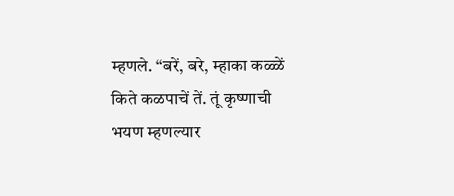म्हणले. “बरें, बरे, म्हाका कळ्ळें किते कळपाचें तें. तूं कृष्णाची भयण म्हणल्यार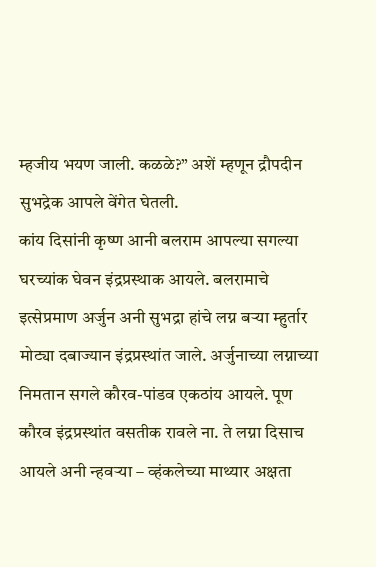म्हजीय भयण जाली. कळळे?” अशें म्हणून द्रौपदीन सुभद्रेक आपले वेंगेत घेतली.
कांय दिसांनी कृष्ण आनी बलराम आपल्या सगल्या घरच्यांक घेवन इंद्रप्रस्थाक आयले. बलरामाचे इत्सेप्रमाण अर्जुन अनी सुभद्रा हांचे लग्न बऱ्या म्हुर्तार मोट्या दबाज्यान इंद्रप्रस्थांत जाले. अर्जुनाच्या लग्नाच्या निमतान सगले कौरव-पांडव एकठांय आयले. पूण कौरव इंद्रप्रस्थांत वसतीक रावले ना. ते लग्ना दिसाच आयले अनी न्हवऱ्या – व्हंकलेच्या माथ्यार अक्षता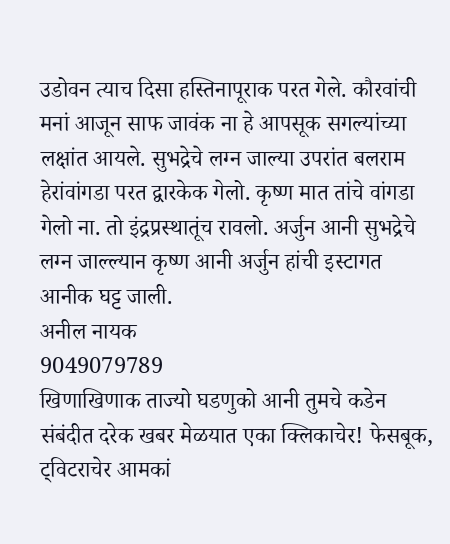उडोवन त्याच दिसा हस्तिनापूराक परत गेले. कौरवांची मनां आजून साफ जावंक ना हे आपसूक सगल्यांच्या लक्षांत आयले. सुभद्रेचे लग्न जाल्या उपरांत बलराम हेरांवांगडा परत द्वारकेक गेलो. कृष्ण मात तांचे वांगडा गेलो ना. तो इंद्रप्रस्थातूंच रावलो. अर्जुन आनी सुभद्रेचे लग्न जाल्ल्यान कृष्ण आनी अर्जुन हांची इस्टागत आनीक घट्ट जाली.
अनील नायक
9049079789
खिणाखिणाक ताज्यो घडणुको आनी तुमचे कडेन संबंदीत दरेक खबर मेळयात एका क्लिकाचेर! फेसबूक, ट्विटराचेर आमकां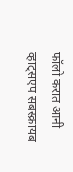फॉलो करात आनी व्हाट्सएप सबस्क्रायब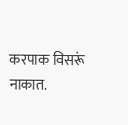करपाक विसरूं नाकात.